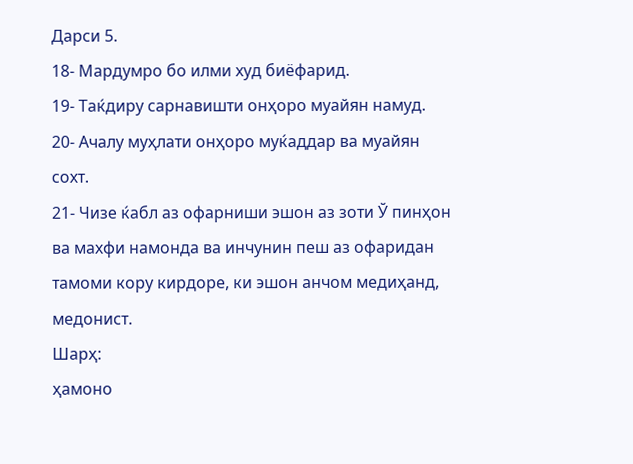Дарси 5.
18- Мардумро бо илми худ биёфарид.
19- Таќдиру сарнавишти онҳоро муайян намуд.
20- Ачалу муҳлати онҳоро муќаддар ва муайян
сохт.
21- Чизе ќабл аз офарниши эшон аз зоти Ў пинҳон
ва махфи намонда ва инчунин пеш аз офаридан
тамоми кору кирдоре, ки эшон анчом медиҳанд,
медонист.
Шарҳ:
ҳамоно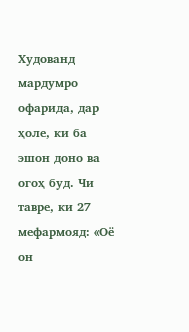Худованд мардумро офарида, дар
ҳоле, ки ба эшон доно ва огоҳ буд. Чи тавре, ки 27
мефармояд: «Оё он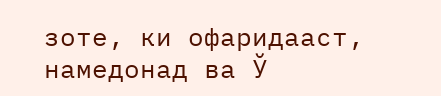зоте, ки офаридааст,
намедонад ва Ў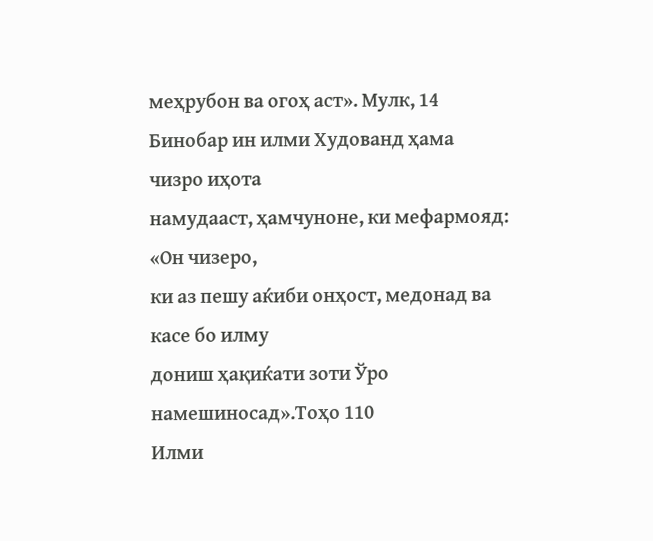меҳрубон ва огоҳ аст». Мулк, 14
Бинобар ин илми Худованд ҳама чизро иҳота
намудааст, ҳамчуноне, ки мефармояд: «Он чизеро,
ки аз пешу аќиби онҳост, медонад ва касе бо илму
дониш ҳақиќати зоти Ўро намешиносад».Тоҳо 110
Илми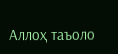Аллоҳ таъоло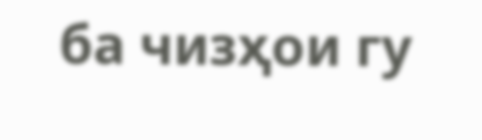ба чизҳои гу